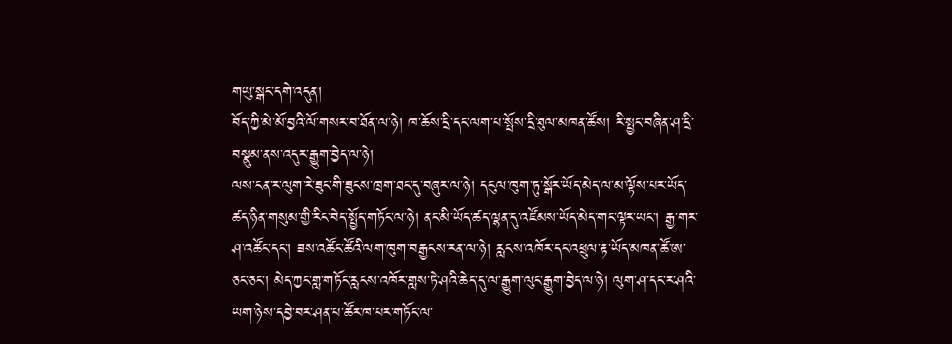གཡུ་སྒང་དགེ་འདུན།
བོད་ཀྱི་མེ་མོ་བྱའི་ལོ་གསར་བ་ཐོན་ལ་ཉེ། ཁ་ཆོས་དྲི་དང་ལག་པ་སྤོས་དྲི་ཐུལ་མཁན་ཚོས། རི་སྤྱང་བཞིན་ཤ་དྲི་བསྣུམ་ནས་འདུར་རྒྱུག་བྱེད་ལ་ཉེ།
ལས་ངན་ར་ལུག་རེ་ཟུང་གི་ཟུངས་ཁྲག་ཐང་དུ་བཞུར་ལ་ཉེ། དངུལ་ཁུག་ཏུ་སྒོར་ཡོད་མེད་ལ་མ་ལྟོས་པར་ཡོད་ཚད་ཉིན་གསུམ་གྱི་རིང་བེད་སྤྱོད་གཏོང་ལ་ཉེ། ནང་མི་ཡོད་ཚད་ལྷན་དུ་འཛོམས་ཡོད་མེད་གང་ལྟར་ཡང་། རྒྱ་གར་ཤ་འཚོང་དང་། ཟས་འཚོང་ཚོའི་ལག་ཁུག་བརྒྱངས་རན་ལ་ཉེ། རླངས་འཁོར་དང་འཕྲུལ་རྟ་ཡོད་མཁན་ཚོ་ཨ་ཅང་ཅང་། མེད་ཀྱང་གླ་གཏོང་རླངས་འཁོར་གླས་ཏེ་ཤའི་ཆེད་དུ་ལ་རྒྱུག་ལུང་རྒྱུག་བྱེད་ལ་ཉེ། ལུག་ཤ་དང་ར་ཤའི་ཡག་ཉེས་དབྱེ་བར་ཤན་པ་ཚོར་ཁ་པར་གཏོང་ལ་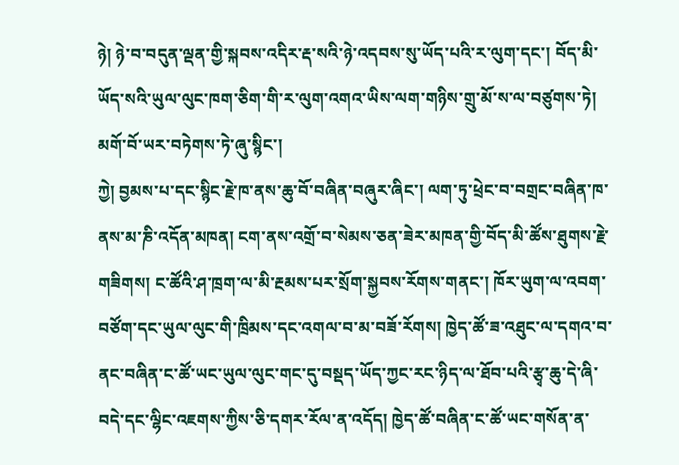ཉེ། ཉེ་བ་བདུན་ལྡན་གྱི་སྐབས་འདིར་རྡ་སའི་ཉེ་འདབས་སུ་ཡོད་པའི་ར་ལུག་དང་། བོད་མི་ཡོད་སའི་ཡུལ་ལུང་ཁག་ཅིག་གི་ར་ལུག་འགའ་ཡིས་ལག་གཉིས་གྲུ་མོ་ས་ལ་བཙུགས་ཏེ། མགོ་བོ་ཡར་བཏེགས་ཏེ་ཞུ་སྙིང་།
ཀྱེ། བྱམས་པ་དང་སྙིང་རྗེ་ཁ་ནས་ཆུ་བོ་བཞིན་བཞུར་ཞིང་། ལག་ཏུ་ཕྲེང་བ་བགྲང་བཞིན་ཁ་ནས་མ་ཎི་འདོན་མཁན། ངག་ནས་འགྲོ་བ་སེམས་ཅན་ཟེར་མཁན་གྱི་བོད་མི་ཚོས་ཐུགས་རྗེ་གཟིགས། ང་ཚོའི་ཤ་ཁྲག་ལ་མི་རྔམས་པར་སྲོག་སྐྱབས་རོགས་གནང་། ཁོར་ཡུག་ལ་འབག་བཙོག་དང་ཡུལ་ལུང་གི་ཁྲིམས་དང་འགལ་བ་མ་བཟོ་རོགས། ཁྱེད་ཚོ་ཟ་འཐུང་ལ་དགའ་བ་ནང་བཞིན་ང་ཚོ་ཡང་ཡུལ་ལུང་གང་དུ་བསྡད་ཡོད་ཀྱང་རང་ཉིད་ལ་ཐོབ་པའི་རྩྭ་ཆུ་དེ་ཞི་བདེ་དང་ལྷིང་འཇགས་ཀྱིས་ཅི་དགར་རོལ་ན་འདོད། ཁྱེད་ཚོ་བཞིན་ང་ཚོ་ཡང་གསོན་ན་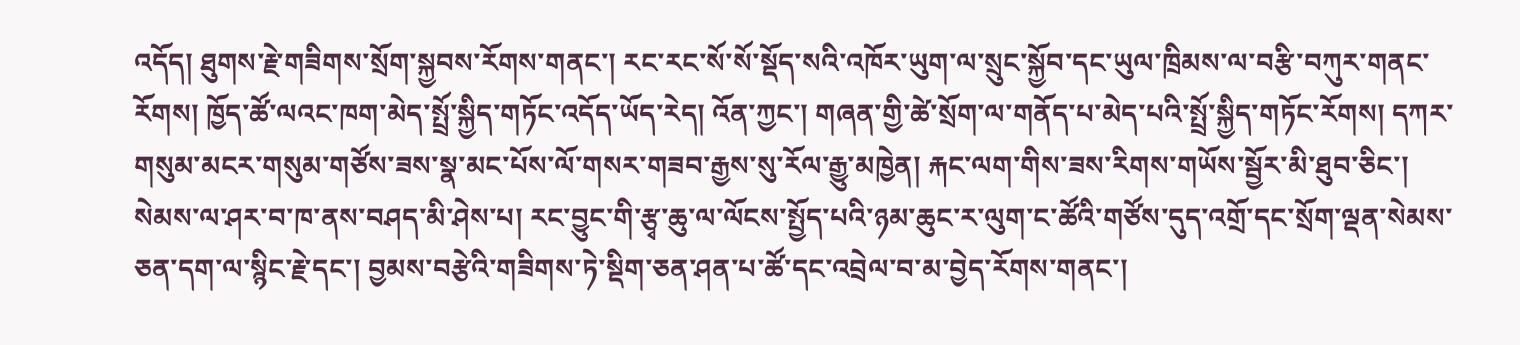འདོད། ཐུགས་རྗེ་གཟིགས་སྲོག་སྐྱབས་རོགས་གནང་། རང་རང་སོ་སོ་སྡོད་སའི་འཁོར་ཡུག་ལ་སྲུང་སྐྱོབ་དང་ཡུལ་ཁྲིམས་ལ་བརྩི་བཀུར་གནང་རོགས། ཁྱོད་ཚོ་ལའང་ཁག་མེད་སྤྲོ་སྐྱིད་གཏོང་འདོད་ཡོད་རེད། འོན་ཀྱང་། གཞན་གྱི་ཚེ་སྲོག་ལ་གནོད་པ་མེད་པའི་སྤྲོ་སྐྱིད་གཏོང་རོགས། དཀར་གསུམ་མངར་གསུམ་གཙོས་ཟས་སྣ་མང་པོས་ལོ་གསར་གཟབ་རྒྱས་སུ་རོལ་རྒྱུ་མཁྱེན། རྐང་ལག་གིས་ཟས་རིགས་གཡོས་སྦྱོར་མི་ཐུབ་ཅིང་། སེམས་ལ་ཤར་བ་ཁ་ནས་བཤད་མི་ཤེས་པ། རང་བྱུང་གི་རྩྭ་ཆུ་ལ་ལོངས་སྤྱོད་པའི་ཉམ་ཆུང་ར་ལུག་ང་ཚོའི་གཙོས་དུད་འགྲོ་དང་སྲོག་ལྡན་སེམས་ཅན་དག་ལ་སྙིང་རྗེ་དང་། བྱམས་བརྩེའི་གཟིགས་ཏེ་སྡིག་ཅན་ཤན་པ་ཚོ་དང་འབྲེལ་བ་མ་བྱེད་རོགས་གནང་།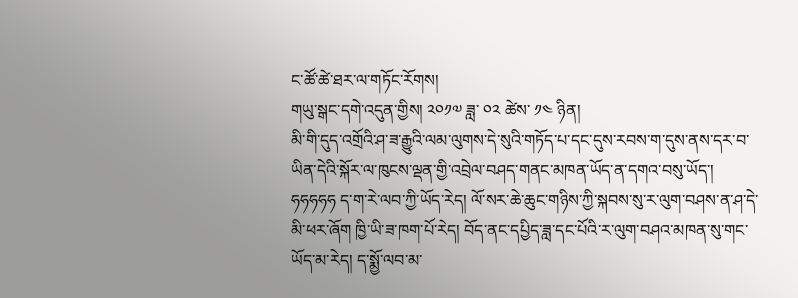ང་ཚོ་ཚེ་ཐར་ལ་གཏོང་རོགས།
གཡུ་སྒང་དགེ་འདུན་གྱིས། ༢༠༡༧ ཟླ་ ༠༢ ཚེས་ ༡༤ ཉིན།
མི་གི་དུད་འགྲོའི་ཤ་ཟ་རྒྱུའི་ལམ་ལུགས་དེ་སུའི་གཏོད་པ་དང་དུས་རབས་ག་དུས་ནས་དར་བ་ཡིན་དེའི་སྐོར་ལ་ཁུངས་ལྡན་གྱི་འབྲེལ་བཤད་གནང་མཁན་ཡོད་ན་དགའ་བསུ་ཡོད་།
ཧཧཧཧཧ ད་ག་རེ་ལབ་ཀྱི་ཡོད་རེད། ལོ་སར་ཆེ་ཆུང་གཉིས་ཀྱི་སྐབས་སུ་ར་ལུག་བཤས་ན་ཤ་དེ་མི་ཕར་ཞོག ཁྱི་ཡི་ཟ་ཁག་པོ་རེད། བོད་ནང་དཔྱིད་ཟླ་དང་པོའི་ར་ལུག་བཤའ་མཁན་སུ་གང་ཡོད་མ་རེད། ད་སྨྱོ་ལབ་མ་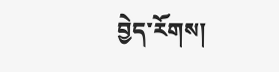བྱེད་རོགས།